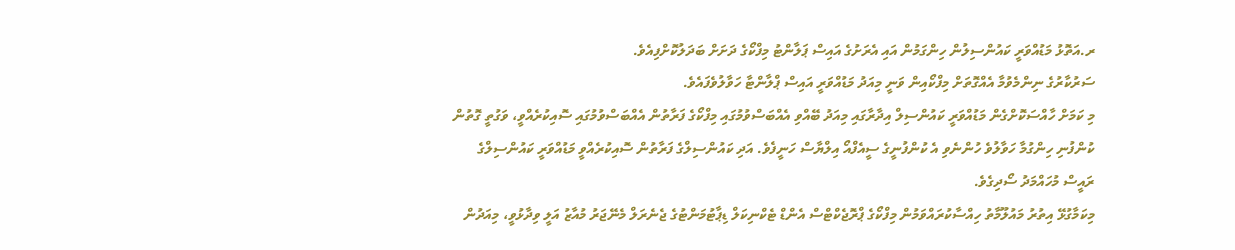ރ.އަތޮޅު މަޑުއްވަރީ ކައުންސިލުން ހިންގަމުން އައި އެރަށުގެ އައިސް ޕަލާންޓު މިފްކޯގެ ދަށަށް ބަދަލުކޮށްފިއެވެ.
ސަރުކާރުގެ ނިންމެވުމާ އެއްގޮތަށް މިފްކޯއިން ވަނީ މިއަދު މަޑުއްވަރީ އައިސް ޕްލާންޓާ ހަވާލުވެފައެވެ.
މި ކަމަށް ހާއްސަކޮށްގެން މަޑުއްވަރީ ކައުންސިލް އިދާރާގައި މިއަދު ބޭއްވި އެއްބަސްވުމުގައި މިފްކޯގެ ފަރާތުން އެއްބަސްވުމުގައި ސޮއިކުރެއްވީ، ވަގުތީ ގޮތުން ކުންފުނި ހިންގުމާ ހަވާލުވެ ހުންނެވި އެ ކުންފުނީގެ ސީއެފްއޯ އިލްޔާސް ހަނީފެވެ. އަދި ކައުންސިލްގެ ފަރާތުން ސޮއިކުރެއްވީ މަޑުއްވަރީ ކައުންސިލްގެ ރައީސް މުހައްމަދު ސޯދިގެވެ.
މިކަމާގުޅޭ އިތުރު މައުލޫމާތު ހިއްސާކުރައްވަމުން މިފްކޯގެ ޕްރޮޖެކްޓްސް އެންޑް ޓެކްނިކަލް ޑިޕާޓުމަންޓުގެ ޖެނެރަލް މެނޭޖަރު މުއާޒު އަލީ ވިދާޅުވީ، މިއަދުން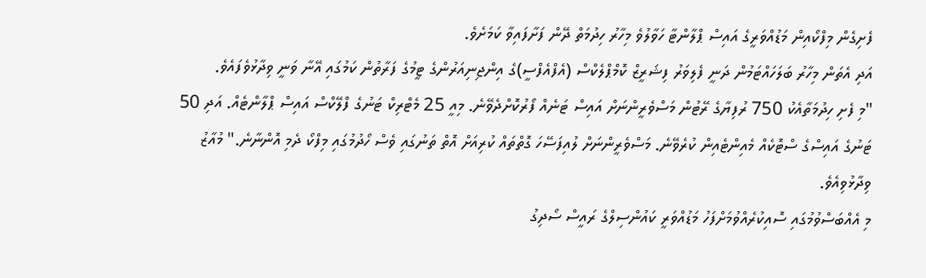ފެށިގެން މިފްކޯއިން މަޑުއްވަރީގެ އައިސް ޕްލާންޓާ ހަވާލުވެ މިހާރު ހިދުމަތް ދޭން ފަށާފައިވާ ކަމަށެވެ.
އަދި އެތަން މިހާރު ބަލަހައްޓަމުން ދަނީ ފެލިވަރު ފިޝަރީޒް ކޮމްޕްލެކްސް (އެފްއެފްސީ)ގެ އިންޖިނިއަރުންގެ ޓީމުގެ ފަރާތުން ކަމުގައި އޭނާ ވަނީ ވިދާޅުވެފައެވެ.
"މި ފެށި ހިދުމަތާއެކު 750 ރުފިޔާގެ ރޭޓުން މަސްވެރީންނަށް އައިސް ޓަނެއް ފޯރުކޮށްދެވޭނެ. މިއީ 25 މެޓްރިކް ޓަނުގެ ފްލޭކްސް އައިސް ޕްލާންޓެއް. އަދި 50 ޓަނުގެ އައިސްގެ ސްޓޮކެއް މެއިންޓެއިން ކުރެވޭނެ. މަސްވެރީންނަށް ލުއިފަސޭހަ ގޮތްތައް ކުރިއަށް އޮތް ތަނުގައި ވެސް ހޯދުމުގައި މިފްކޯ ދެމި އޮންނާނެ." މުއާޒު ވިދާޅުވިއެވެ.
މި އެއްބަސްވުމުގައި ސޮއިކުރެއްވުމަށްފަހު މަޑުއްވަރީ ކައުންސިލްގެ ރައީސް ސޯދިގު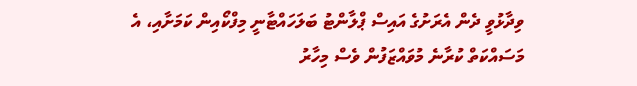ވިދާޅުވީ ދެން އެރަށުގެ އައިސް ޕްލާންޓު ބަލަހައްޓާނީ މިފްކޯއިން ކަމަށާއި، އެ މަސައްކަތް ކުރާނެ މުވައްޒަފުން ވެސް މިހާރު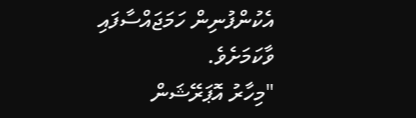އެކުންފުނިން ހަމަޖައްސާފައި ވާކަމަށެވެ.
"މިހާރު އޮޕަރޭޝަން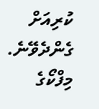ކުރިއަށް ގެންދެވޭނެ. މިފްކޯގެ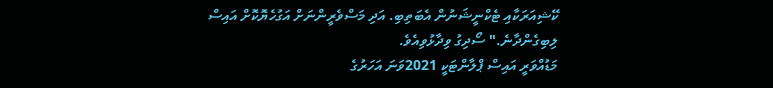ކޭޝިއަރަކާއި ޓެކްނީޝަނުން އެބަތިބި. އަދި މަސްވެރީންނަށް އަގުހެޔޮކޮށް އައިސް ލިބިގެންދާނެ." ސޯދިގު ވިދާޅުވިއެވެ.
މަޑުއްވަރީ އައިސް ޕްލާންޓަކީ 2021ވަނަ އަހަރުގެ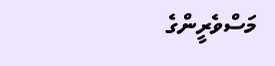މަސްވެރީންގެ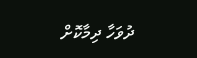ދުވަހާ ދިމާކޮށް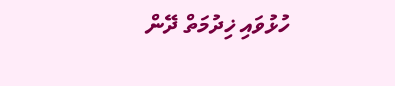ހުޅުވައި ޚިދުމަތް ދޭން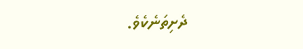ދެށިތަނެކެވެ.